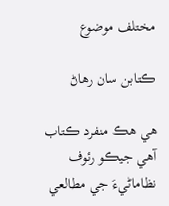مختلف موضوع

ڪتابن سان رھاڻ

ھي ھڪ منفرد ڪتاب آھي جيڪو رئوف نظاماڻيءَ جي مطالعي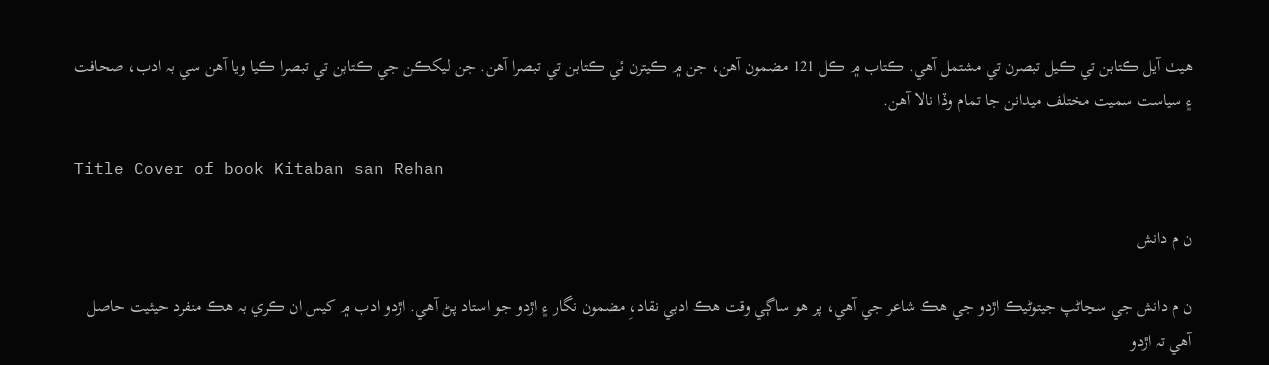ھيٺ آيل ڪتابن تي ڪيل تبصرن تي مشتمل آھي. ڪتاب ۾ ڪل 121 مضمون آھن، جن ۾ ڪيترن ئي ڪتابن تي تبصرا آھن. جن ليکڪن جي ڪتابن تي تبصرا ڪيا ويا آھن سي بہ ادب، صحافت ۽ سياست سميت مختلف ميدانن جا تمام وڏا نالا آھن.

Title Cover of book Kitaban san Rehan

ن م دانش

ن م دانش جي سڃاڻپ جيتوڻيڪ اڙدو جي هڪ شاعر جي آهي، پر هو ساڳي وقت هڪ ادبي نقاد،ِ مضمون نگار ۽ اڙدو جو استاد پڻ آهي. اڙدو ادب ۾ کيس ان ڪري بہ هڪ منفرد حيثيت حاصل آهي تہ اڙدو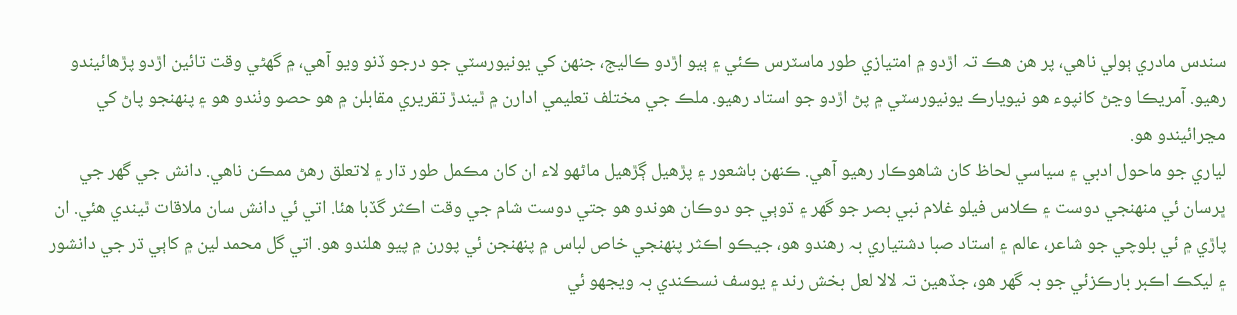سندس مادري ٻولي ناهي، پر هن هڪ تہ اڙدو ۾ امتيازي طور ماسٽرس ڪئي ۽ ٻيو اڙدو ڪاليج، جنھن کي يونيورسٽي جو درجو ڏنو ويو آهي، ۾ گهڻي وقت تائين اڙدو پڙهائيندو رهيو. آمريڪا وڃڻ کانپوء هو نيويارڪ يونيورسٽي ۾ پڻ اڙدو جو استاد رهيو. ملڪ جي مختلف تعليمي ادارن ۾ ٿيندڙ تقريري مقابلن ۾ هو حصو وٺندو هو ۽ پنھنجو پاڻ کي مڃرائيندو هو.
لياري جو ماحول ادبي ۽ سياسي لحاظ کان شاهوڪار رهيو آهي. ڪنھن باشعور ۽ پڙهيل ڳڙهيل ماڻھو لاء ان کان مڪمل طور ڌار ۽ لاتعلق رهڻ ممڪن ناهي. دانش جي گهر جي ڀرسان ئي منھنجي دوست ۽ ڪلاس فيلو غلام نبي بصر جو گهر ۽ ڌوٻي جو دوڪان هوندو هو جتي دوست شام جي وقت اڪثر گڏبا هئا. اتي ئي دانش سان ملاقات ٿيندي هئي. ان پاڙي ۾ ئي بلوچي جو شاعر، عالم ۽ استاد صبا دشتياري بہ رهندو هو، جيڪو اڪثر پنھنجي خاص لباس ۾ پنھنجن ئي پورن ۾ پيو هلندو هو. اتي گل محمد لين ۾ کاٻي ڌر جي دانشور ۽ ليکڪ اڪبر بارڪزئي جو بہ گهر هو، جڏهين تہ لالا لعل بخش رند ۽ يوسف نسڪندي بہ ويجهو ئي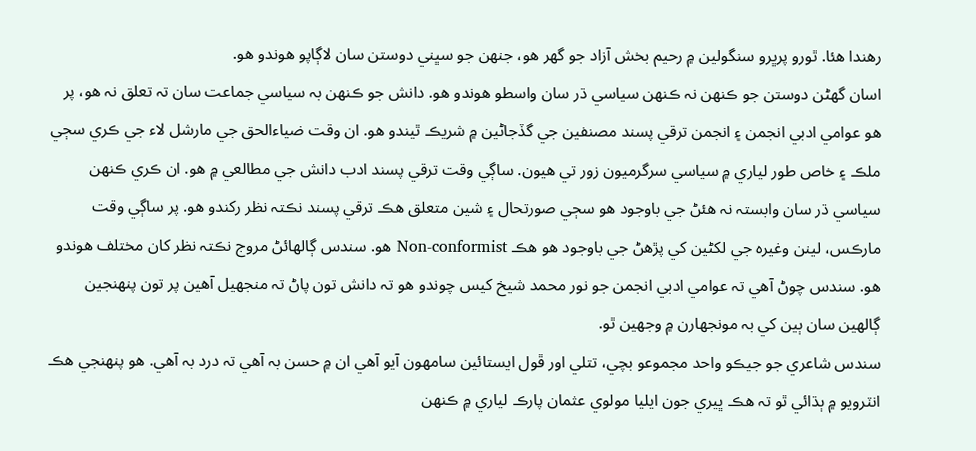رهندا هئا. ٿورو پرڀرو سنگولين ۾ رحيم بخش آزاد جو گهر هو، جنھن جو سڀني دوستن سان لاڳاپو هوندو هو.
اسان گهڻن دوستن جو ڪنھن نہ ڪنھن سياسي ڌر سان واسطو هوندو هو. دانش جو ڪنھن بہ سياسي جماعت سان تہ تعلق نہ هو، پر هو عوامي ادبي انجمن ۽ انجمن ترقي پسند مصنفين جي گڏجاڻين ۾ شريڪ ٿيندو هو. ان وقت ضياءالحق جي مارشل لاء جي ڪري سڄي ملڪ ۽ خاص طور لياري ۾ سياسي سرگرميون زور تي هيون. ساڳي وقت ترقي پسند ادب دانش جي مطالعي ۾ هو. ان ڪري ڪنھن سياسي ڌر سان وابستہ نہ هئڻ جي باوجود هو سڄي صورتحال ۽ شين متعلق هڪ ترقي پسند نڪتہ نظر رکندو هو. پر ساڳي وقت مارڪس، لينن وغيرہ جي لکڻين کي پڙهڻ جي باوجود هو هڪ Non-conformist هو. سندس ڳالھائڻ مروج نڪتہ نظر کان مختلف هوندو هو. سندس چوڻ آهي تہ عوامي ادبي انجمن جو نور محمد شيخ کيس چوندو هو تہ دانش تون پاڻ تہ منجهيل آهين پر تون پنھنجين ڳالھين سان ٻين کي بہ مونجهارن ۾ وجهين ٿو.
سندس شاعري جو جيڪو واحد مجموعو بچي، تتلي اور ڦول ايستائين سامھون آيو آهي ان ۾ حسن بہ آهي تہ درد بہ آهي. هو پنھنجي هڪ انٽرويو ۾ ٻڌائي ٿو تہ هڪ ڀيري جون ايليا مولوي عثمان پارڪ لياري ۾ ڪنھن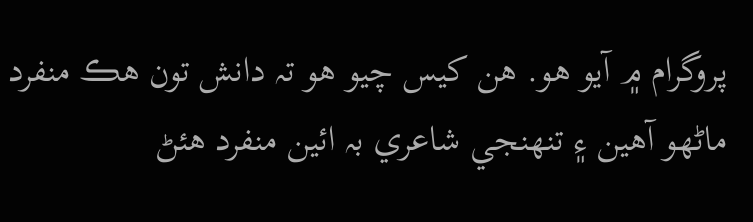پروگرام ۾ آيو هو. هن کيس چيو هو تہ دانش تون هڪ منفرد ماڻھو آهين ۽ تنھنجي شاعري بہ ائين منفرد هئڻ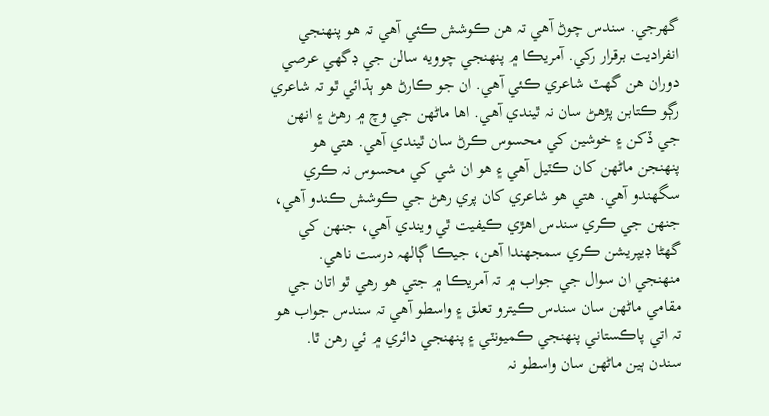گهرجي. سندس چوڻ آهي تہ هن ڪوشش ڪئي آهي تہ هو پنھنجي انفراديت برقرار رکي. آمريڪا ۾ پنھنجي چوويه سالن جي ڊگهي عرصي دوران هن گهٽ شاعري ڪئي آهي. ان جو ڪارڻ هو ٻڌائي ٿو تہ شاعري رڳو ڪتابن پڙهڻ سان نہ ٿيندي آهي. اها ماڻھن جي وچ ۾ رهڻ ۽ انھن جي ڏکن ۽ خوشين کي محسوس ڪرڻ سان ٿيندي آهي. هتي هو پنھنجن ماڻھن کان ڪٽيل آهي ۽ هو ان شي کي محسوس نہ ڪري سگهندو آهي. هتي هو شاعري کان پري رهڻ جي ڪوشش ڪندو آهي، جنھن جي ڪري سندس اهڙي ڪيفيت ٿي ويندي آهي، جنھن کي گهڻا ڊيپريشن ڪري سمجهندا آهن، جيڪا ڳالھہ درست ناهي. منھنجي ان سوال جي جواب ۾ تہ آمريڪا ۾ جتي هو رهي ٿو اتان جي مقامي ماڻھن سان سندس ڪيترو تعلق ۽ واسطو آهي تہ سندس جواب هو تہ اتي پاڪستاني پنھنجي ڪميونٽي ۽ پنھنجي دائري ۾ ئي رهن ٿا. سندن ٻين ماڻھن سان واسطو نہ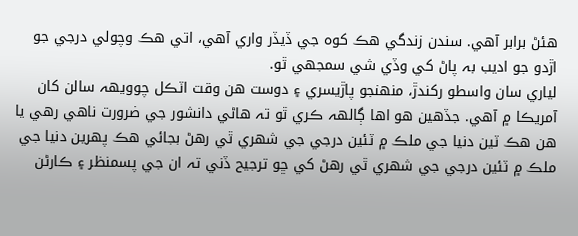هئڻ برابر آهي. سندن زندگي هڪ کوه جي ڏيڏر واري آهي، اتي هڪ وچولي درجي جو اڙدو جو اديب بہ پاڻ کي وڏي شي سمجهي ٿو.
لياري سان واسطو رکندڙ، منھنجو پاڙيسري ۽ دوست هن وقت اٽڪل چوويھہ سالن کان آمريڪا ۾ آهي. جڏهين هو اها ڳالھہ ڪري ٿو تہ هاڻي دانشور جي ضرورت ناهي رهي يا هن هڪ ٽين دنيا جي ملڪ ۾ ٽئين درجي جي شھري ٿي رهڻ بجائي هڪ پھرين دنيا جي ملڪ ۾ ٽئين درجي جي شھري ٿي رهڻ کي ڇو ترجيح ڏني تہ ان جي پسمنظر ۽ ڪارڻن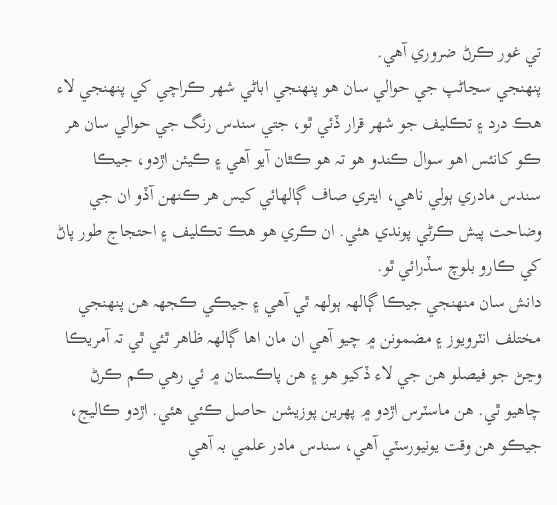تي غور ڪرڻ ضروري آهي.
پنھنجي سڃاڻپ جي حوالي سان هو پنھنجي اباڻي شھر ڪراچي کي پنھنجي لاء هڪ درد ۽ تڪليف جو شھر قرار ڏئي ٿو، جتي سندس رنگ جي حوالي سان هر ڪو کانئس اهو سوال ڪندو هو تہ هو ڪٿان آيو آهي ۽ ڪيئن اڙدو، جيڪا سندس مادري ٻولي ناهي، ايتري صاف ڳالھائي کيس هر ڪنھن آڏو ان جي وضاحت پيش ڪرڻي پوندي هئي. ان ڪري هو هڪ تڪليف ۽ احتجاج طور پاڻ کي ڪارو بلوچ سڏرائي ٿو.
دانش سان منھنجي جيڪا ڳالھہ ٻولھہ ٿي آهي ۽ جيڪي ڪجهہ هن پنھنجي مختلف انٽرويوز ۽ مضمونن ۾ چيو آهي ان مان اها ڳالھہ ظاهر ٿئي ٿي تہ آمريڪا وڃڻ جو فيصلو هن جي لاء ڏکيو هو ۽ هن پاڪستان ۾ ئي رهي ڪم ڪرڻ چاهيو ٿي. هن ماسٽرس اڙدو ۾ پھرين پوزيشن حاصل ڪئي هئي. اڙدو ڪاليج، جيڪو هن وقت يونيورسٽي آهي، سندس مادر علمي بہ آهي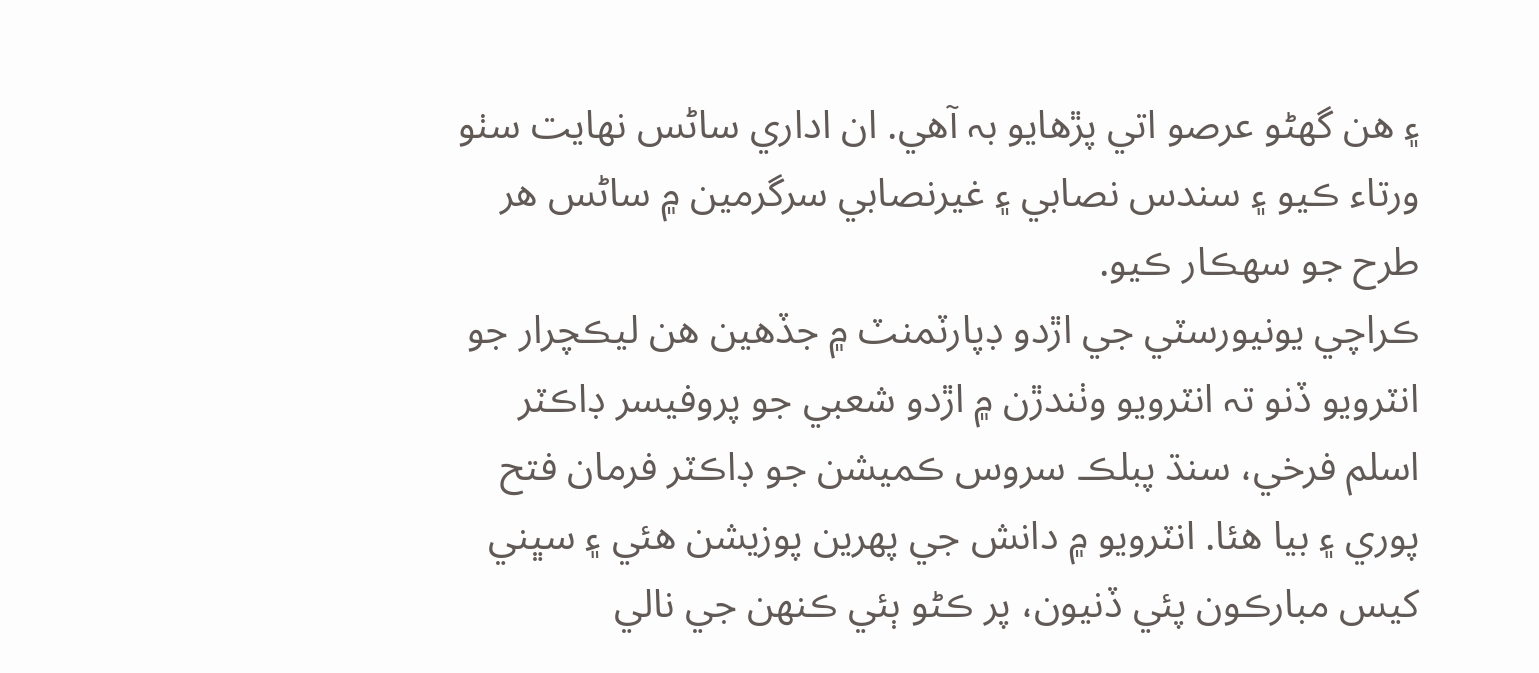۽ هن گهڻو عرصو اتي پڙهايو بہ آهي. ان اداري ساڻس نھايت سٺو ورتاء ڪيو ۽ سندس نصابي ۽ غيرنصابي سرگرمين ۾ ساڻس هر طرح جو سھڪار ڪيو.
ڪراچي يونيورسٽي جي اڙدو ڊپارٽمنٽ ۾ جڏهين هن ليڪچرار جو انٽرويو ڏنو تہ انٽرويو وٺندڙن ۾ اڙدو شعبي جو پروفيسر ڊاڪٽر اسلم فرخي، سنڌ پبلڪ سروس ڪميشن جو ڊاڪٽر فرمان فتح پوري ۽ بيا هئا. انٽرويو ۾ دانش جي پھرين پوزيشن هئي ۽ سڀني کيس مبارڪون پئي ڏنيون، پر ڪڻو ٻئي ڪنھن جي نالي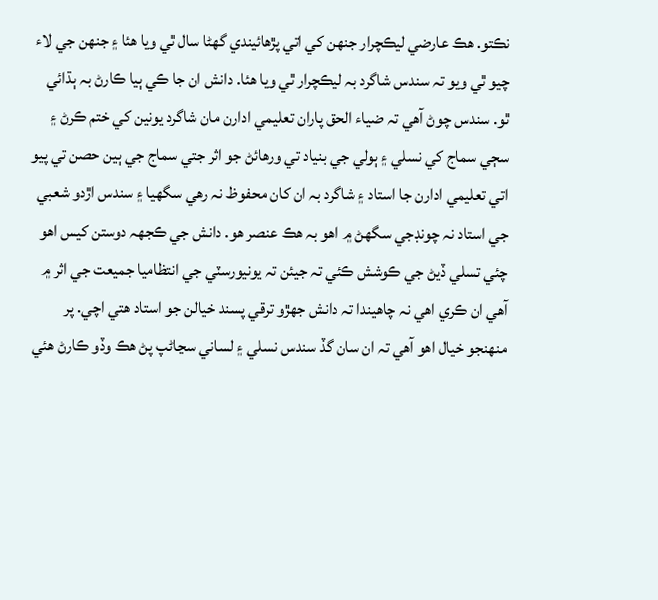نڪتو. هڪ عارضي ليڪچرار جنھن کي اتي پڙهائيندي گهڻا سال ٿي ويا هئا ۽ جنھن جي لاء چيو ٿي ويو تہ سندس شاگرد بہ ليڪچرار ٿي ويا هئا. دانش ان جا ڪي ٻيا ڪارڻ بہ ٻڌائي ٿو. سندس چوڻ آهي تہ ضياء الحق پاران تعليمي ادارن مان شاگرد يونين کي ختم ڪرڻ ۽ سڄي سماج کي نسلي ۽ ٻولي جي بنياد تي ورهائڻ جو اثر جتي سماج جي ٻين حصن تي پيو اتي تعليمي ادارن جا استاد ۽ شاگرد بہ ان کان محفوظ نہ رهي سگهيا ۽ سندس اڙدو شعبي جي استاد نہ چونڊجي سگهڻ ۾ اهو بہ هڪ عنصر هو. دانش جي ڪجهہ دوستن کيس اهو چئي تسلي ڏيڻ جي ڪوشش ڪئي تہ جيئن تہ يونيورسٽي جي انتظاميا جميعت جي اثر ۾ آهي ان ڪري اهي نہ چاهيندا تہ دانش جهڙو ترقي پسند خيالن جو استاد هتي اچي. پر منھنجو خيال اهو آهي تہ ان سان گڏ سندس نسلي ۽ لساني سڃاڻپ پڻ هڪ وڏو ڪارڻ هئي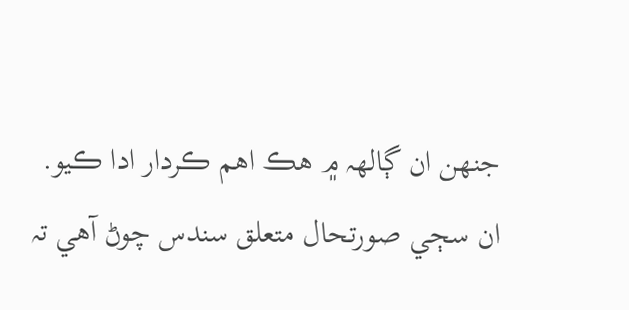جنھن ان ڳالھہ ۾ هڪ اهم ڪردار ادا ڪيو.
ان سڄي صورتحال متعلق سندس چوڻ آهي تہ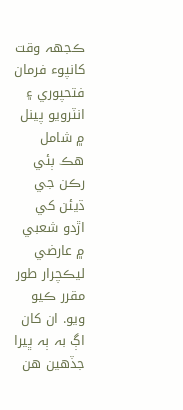ڪجهہ وقت کانپوء فرمان فتحپوري ۽ انٽرويو پينل ۾ شامل هڪ ٻئي رڪن جي ڌيئن کي اڙدو شعبي ۾ عارضي ليڪچرار طور مقرر ڪيو ويو. ان کان اڳ بہ ٻہ ڀيرا جڏهين هن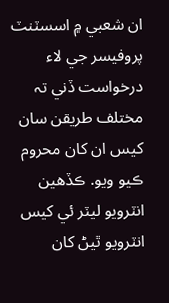ان شعبي ۾ اسسٽنٽ پروفيسر جي لاء درخواست ڏني تہ مختلف طريقن سان کيس ان کان محروم ڪيو ويو. ڪڏهين انٽرويو ليٽر ئي کيس انٽرويو ٿيڻ کان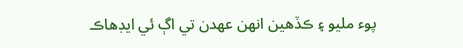پوء مليو ۽ ڪڏهين انھن عھدن تي اڳ ئي ايڊهاڪ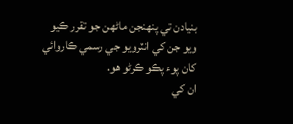بنيادن تي پنھنجن ماڻھن جو تقرر ڪيو ويو جن کي انٽرويو جي رسمي ڪاروائي کان پوء پڪو ڪرڻو هو.
ان کي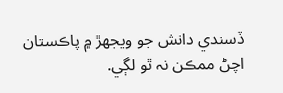ڏسندي دانش جو ويجهڙ ۾ پاڪستان اچڻ ممڪن نہ ٿو لڳي.